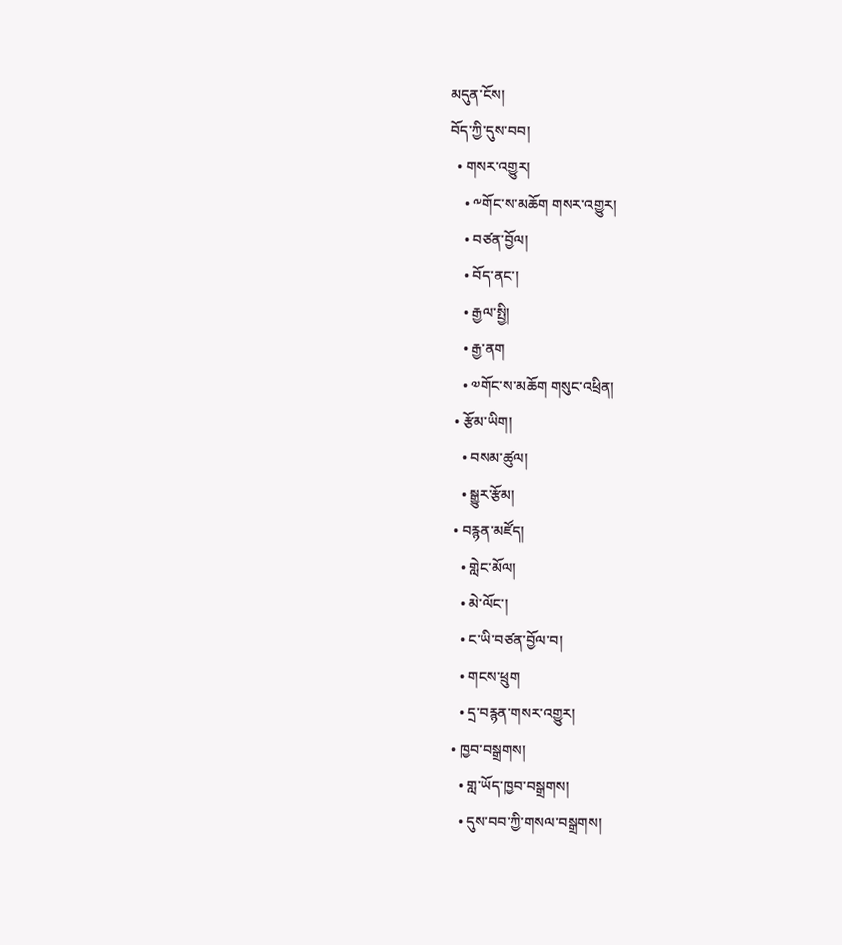མདུན་ངོས།
བོད་ཀྱི་དུས་བབ།
  • གསར་འགྱུར།
    • ༸གོང་ས་མཆོག གསར་འགྱུར།
    • བཙན་བྱོལ།
    • བོད་ནང་།
    • རྒྱལ་སྤྱི།
    • རྒྱ་ནག
    • ༧གོང་ས་མཆོག གསུང་འཕྲིན།
  • རྩོམ་ཡིག།
    • བསམ་ཚུལ།
    • སྒྱུར་རྩོམ།
  • བརྙན་མཛོད།
    • གླེང་མོལ།
    • མེ་ལོང་།
    • ང་ཡི་བཙན་བྱོལ་བ།
    • གངས་ཕྲུག
    • དྲ་བརྙན་གསར་འགྱུར།
  • ཁྱབ་བསྒྲགས།
    • གླ་ཡོད་ཁྱབ་བསྒྲགས།
    • དུས་བབ་ཀྱི་གསལ་བསྒྲགས།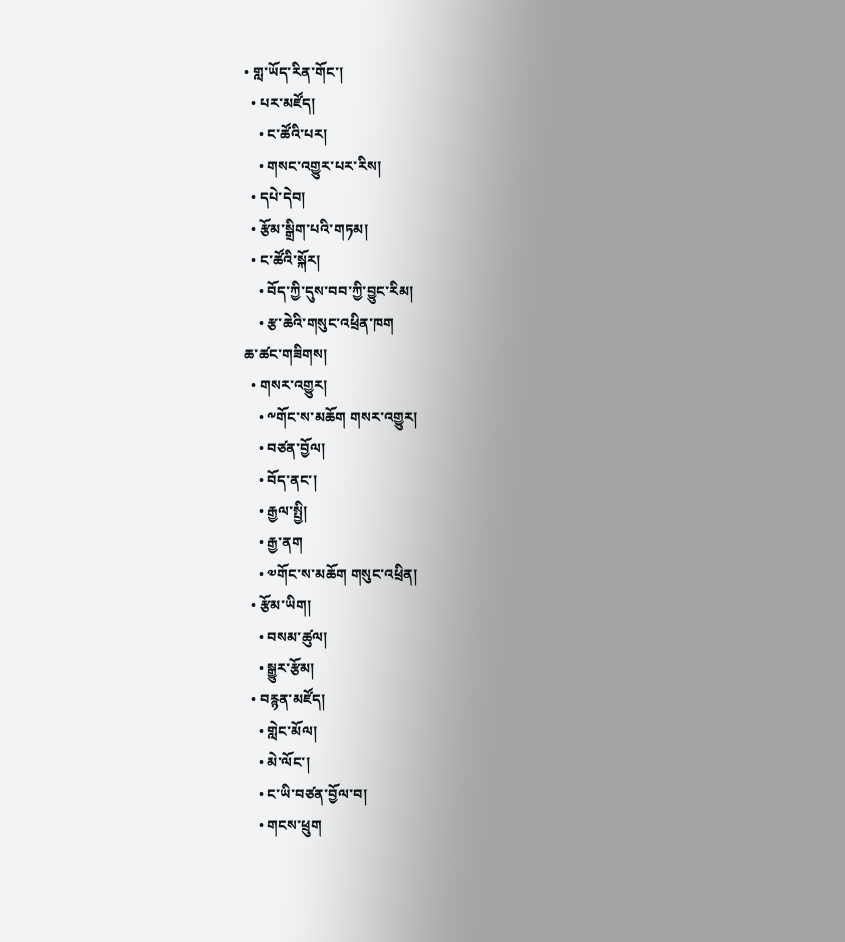• གླ་ཡོད་རིན་གོང་།
  • པར་མཛོད།
    • ང་ཚོའི་པར།
    • གསང་འགྱུར་པར་རིས།
  • དཔེ་དེབ།
  • རྩོམ་སྒྲིག་པའི་གཏམ།
  • ང་ཚོའི་སྐོར།
    • བོད་ཀྱི་དུས་བབ་ཀྱི་བྱུང་རིམ།
    • རྩ་ཆེའི་གསུང་འཕྲིན་ཁག
ཆ་ཚང་གཟིགས།
  • གསར་འགྱུར།
    • ༸གོང་ས་མཆོག གསར་འགྱུར།
    • བཙན་བྱོལ།
    • བོད་ནང་།
    • རྒྱལ་སྤྱི།
    • རྒྱ་ནག
    • ༧གོང་ས་མཆོག གསུང་འཕྲིན།
  • རྩོམ་ཡིག།
    • བསམ་ཚུལ།
    • སྒྱུར་རྩོམ།
  • བརྙན་མཛོད།
    • གླེང་མོལ།
    • མེ་ལོང་།
    • ང་ཡི་བཙན་བྱོལ་བ།
    • གངས་ཕྲུག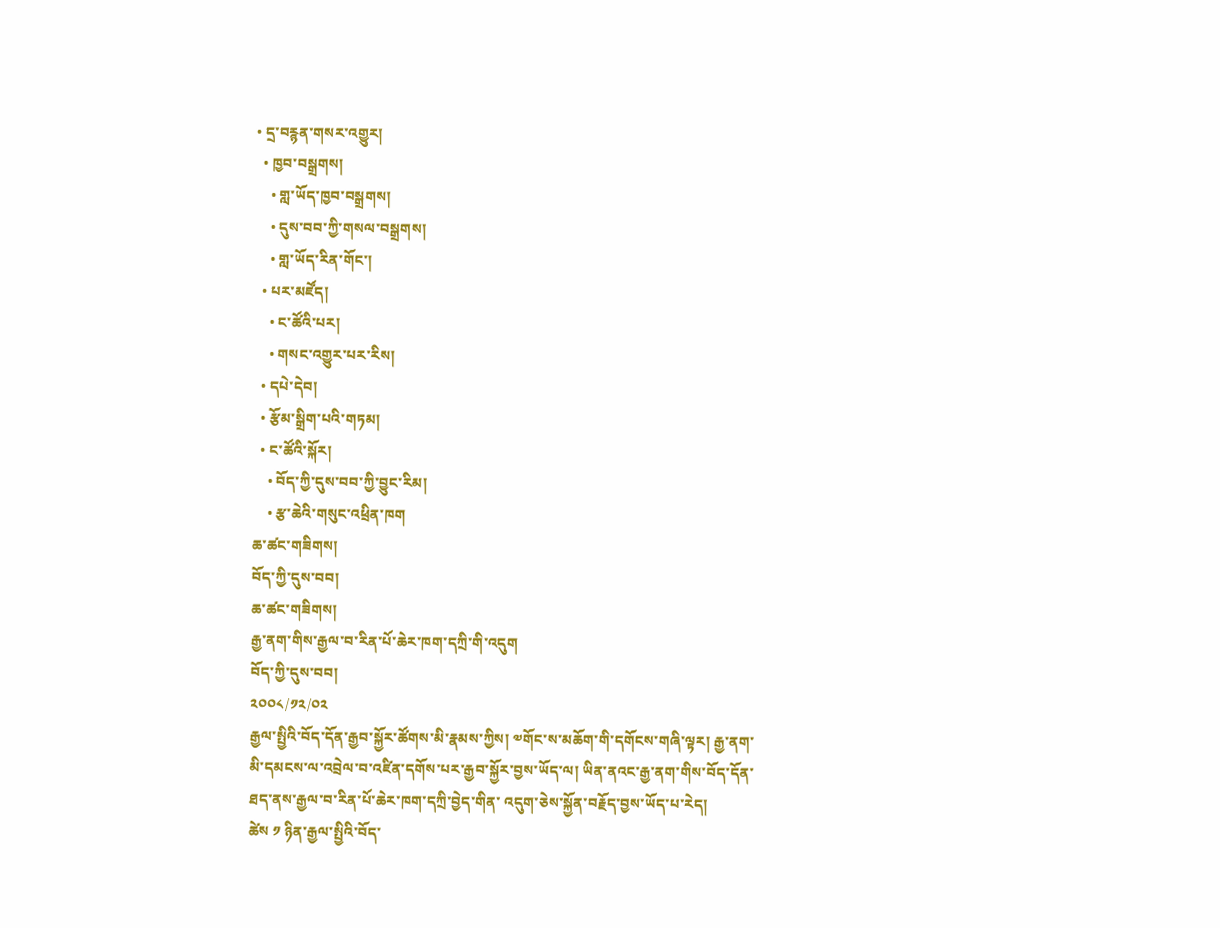• དྲ་བརྙན་གསར་འགྱུར།
  • ཁྱབ་བསྒྲགས།
    • གླ་ཡོད་ཁྱབ་བསྒྲགས།
    • དུས་བབ་ཀྱི་གསལ་བསྒྲགས།
    • གླ་ཡོད་རིན་གོང་།
  • པར་མཛོད།
    • ང་ཚོའི་པར།
    • གསང་འགྱུར་པར་རིས།
  • དཔེ་དེབ།
  • རྩོམ་སྒྲིག་པའི་གཏམ།
  • ང་ཚོའི་སྐོར།
    • བོད་ཀྱི་དུས་བབ་ཀྱི་བྱུང་རིམ།
    • རྩ་ཆེའི་གསུང་འཕྲིན་ཁག
ཆ་ཚང་གཟིགས།
བོད་ཀྱི་དུས་བབ།
ཆ་ཚང་གཟིགས།
རྒྱ་ནག་གིས་རྒྱལ་བ་རིན་པོ་ཆེར་ཁག་དཀྲི་གི་འདུག
བོད་ཀྱི་དུས་བབ།
༢༠༠༨/༡༢/༠༢
རྒྱལ་སྤྱིའི་བོད་དོན་རྒྱབ་སྐྱོར་ཚོགས་མི་རྣམས་ཀྱིས། ༧གོང་ས་མཆོག་གི་དགོངས་གཞི་ལྟར། རྒྱ་ནག་མི་དམངས་ལ་འབྲེལ་བ་འཛིན་དགོས་པར་རྒྱབ་སྐྱོར་བྱས་ཡོད་ལ། ཡིན་ནའང་རྒྱ་ནག་གིས་བོད་དོན་ཐད་ནས་རྒྱལ་བ་རིན་པོ་ཆེར་ཁག་དཀྲི་བྱེད་གིན་ འདུག་ཅེས་སྐྱོན་བརྗོད་བྱས་ཡོད་པ་རེད།
ཚེས ༡ ཉིན་རྒྱལ་སྤྱིའི་བོད་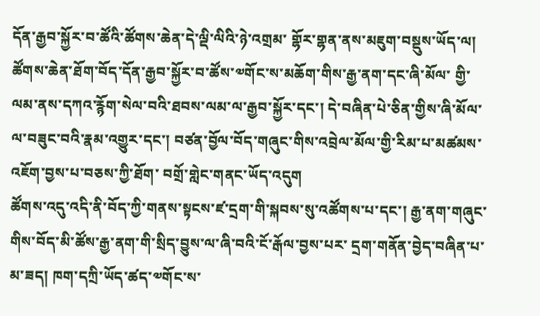དོན་རྒྱབ་སྐྱོར་བ་ཚོའི་ཚོགས་ཆེན་དེ་ལྡི་ལིའི་ཉེ་འགྲམ་ གྷོར་གྷན་ནས་མཇུག་བསྡུས་ཡོད་ལ། ཚོགས་ཆེན་ཐོག་བོད་དོན་རྒྱབ་སྐྱོར་བ་ཚོས་༧གོང་ས་མཆོག་གིས་རྒྱ་ནག་དང་ཞི་མོལ་ གྱི་ལམ་ནས་དཀའ་རྙོག་སེལ་བའི་ཐབས་ལམ་ལ་རྒྱབ་སྐྱོར་དང་། དེ་བཞིན་པེ་ཅིན་གྱིས་ཞི་མོལ་ལ་བཟུང་བའི་རྣམ་འགྱུར་དང་། བཙན་བྱོལ་བོད་གཞུང་གིས་འབྲེལ་མོལ་གྱི་རིམ་པ་མཚམས་འཇོག་བྱས་པ་བཅས་ཀྱི་ཐོག་ བགྲོ་གླེང་གནང་ཡོད་འདུག
ཚོགས་འདུ་འདི་ནི་བོད་ཀྱི་གནས་སྟངས་ཛ་དྲག་གི་སྐབས་སུ་འཚོགས་པ་དང་། རྒྱ་ནག་གཞུང་གིས་བོད་མི་ཚོས་རྒྱ་ནག་གི་སྲིད་བྱུས་ལ་ཞི་བའི་ངོ་རྒོལ་བྱས་པར་ དྲག་གནོན་བྱེད་བཞིན་པ་མ་ཟད། ཁག་དཀྲི་ཡོད་ཚད་༧གོང་ས་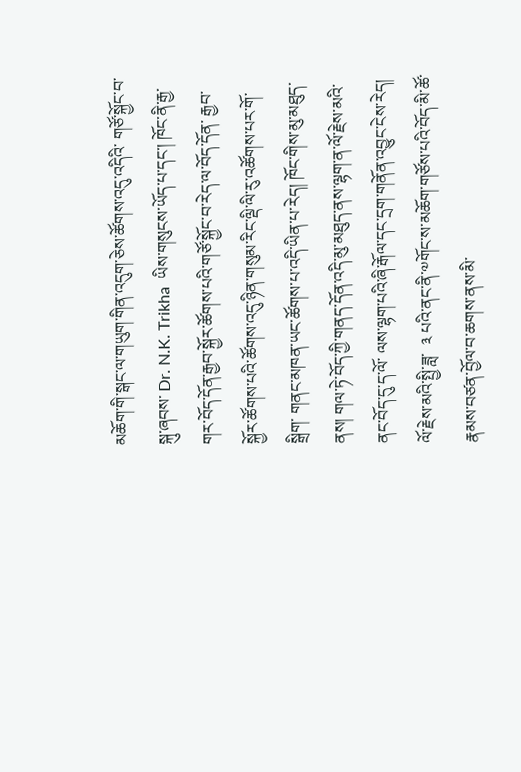མཆོག་གི་སྒང་ལ་གཡུག་གིན་འདུག་ཅེས་ཚོགས་འདུ་འདིའི་ གཙོ་སྐྱོང་བ་སྐུ་ཞབས་ Dr. N.K. Trikha  ཡིས་གསུངས་ཡོད་པ་དང་། ཁོང་ནི་རྒྱ་གར་བོད་དོན་རྒྱབ་སྐྱོར་ཚོགས་པའི་གཙོ་སྐྱོང་བ་རེད་ལ་བོད་དོན་ རྒྱབ་སྐྱོར་ཚོགས་པའི་ཚོགས་འདུ་ཉིན་གསུམ་རིང་ལྡི་ལི་རུ་འཚོགས་པར་གོ་སྒྲིག་ གནང་མཁན་ཡང་ཚོགས་པ་འདི་ཡིན་པ་རེད། ཁོང་གིས་མུ་མཐུད་ནས། གལ་ཏེ་བོད་ཀྱི་གནད་དོན་འདི་མུ་མཐུད་ནས་ལྷག་ན་ལོ་རྗེས་མའི་ནང་བོད་དུ་ད་ལོ་ ལས་ལྷག་པའི་ཞི་རྒོལ་དང་དྲག་གནོན་འབྱུང་ངེས་རེད། ལོ་རྗེས་མའི་སྤྱི་ཟླ་  ༣ པའི་ནང་ནི་༧གོང་ས་མཆོག་གཙོས་པའི་བོད་མི་ཚོ་རྣམས་བཙན་བྱོལ་བ་ཆགས་ནས་མི་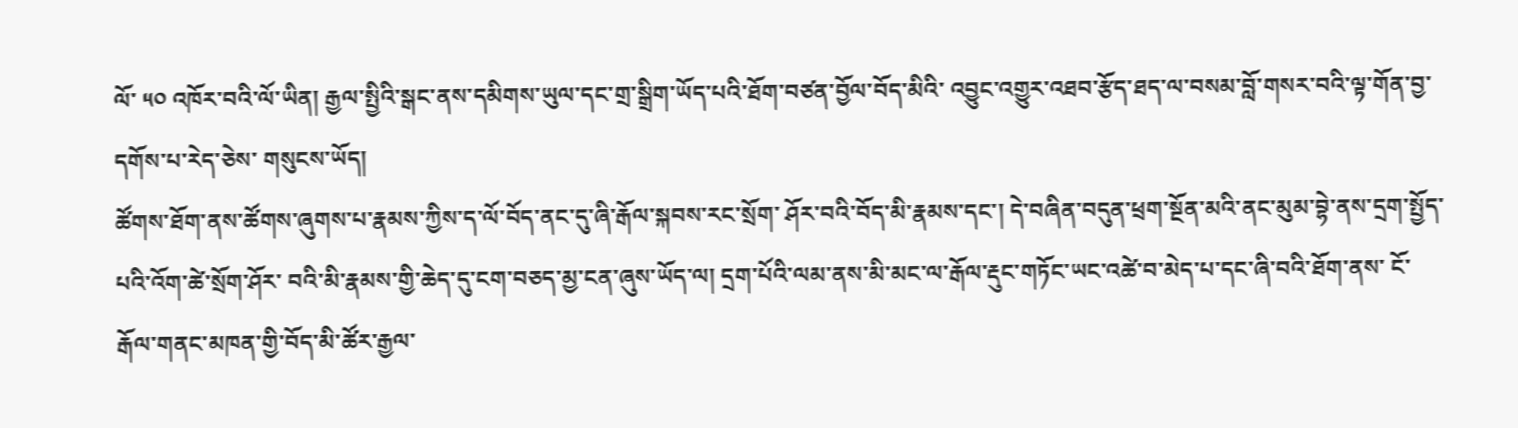ལོ་ ༥༠ འཁོར་བའི་ལོ་ཡིན། རྒྱལ་སྤྱིའི་སྒང་ནས་དམིགས་ཡུལ་དང་གྲ་སྒྲིག་ཡོད་པའི་ཐོག་བཙན་བྱོལ་བོད་མིའི་ འབྱུང་འགྱུར་འཐབ་རྩོད་ཐད་ལ་བསམ་བློ་གསར་བའི་ལྟ་གོན་བྱ་དགོས་པ་རེད་ཅེས་ གསུངས་ཡོད།
ཚོགས་ཐོག་ནས་ཚོགས་ཞུགས་པ་རྣམས་ཀྱིས་ད་ལོ་བོད་ནང་དུ་ཞི་རྒོལ་སྐབས་རང་སྲོག་ ཤོར་བའི་བོད་མི་རྣམས་དང་། དེ་བཞིན་བདུན་ཕྲག་སྔོན་མའི་ནང་མུམ་བྷེ་ནས་དྲག་སྤྱོད་པའི་འོག་ཚེ་སྲོག་ཤོར་ བའི་མི་རྣམས་གྱི་ཆེད་དུ་ངག་བཅད་མྱ་ངན་ཞུས་ཡོད་ལ། དྲག་པོའི་ལམ་ནས་མི་མང་ལ་རྒོལ་རྡུང་གཏོང་ཡང་འཚེ་བ་མེད་པ་དང་ཞི་བའི་ཐོག་ནས་ ངོ་རྒོལ་གནང་མཁན་གྱི་བོད་མི་ཚོར་རྒྱལ་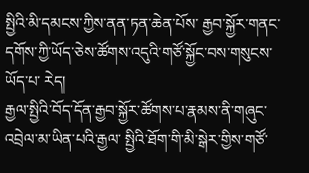སྤྱིའི་མི་དམངས་ཀྱིས་ནན་ཏན་ཆེན་པོས་ རྒྱབ་སྐྱོར་གནང་དགོས་ཀྱི་ཡོད་ཅེས་ཚོགས་འདུའི་གཙོ་སྐྱོང་བས་གསུངས་ཡོད་པ་ རེད།
རྒྱལ་སྤྱིའི་བོད་དོན་རྒྱབ་སྐྱོར་ཚོགས་པ་རྣམས་ནི་གཞུང་འབྲེལ་མ་ཡིན་པའི་རྒྱལ་ སྤྱིའི་ཐོག་གི་མི་སྒེར་གྱིས་གཙོ་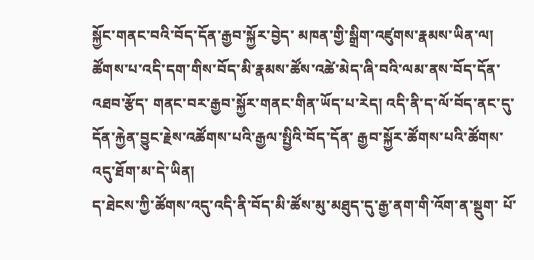སྐྱོང་གནང་བའི་བོད་དོན་རྒྱབ་སྐྱོར་བྱེད་ མཁན་གྱི་སྒྲིག་འཛུགས་རྣམས་ཡིན་ལ། ཚོགས་པ་འདི་དག་གིས་བོད་མི་རྣམས་ཚོས་འཚེ་མེད་ཞི་བའི་ལམ་ནས་བོད་དོན་འཐབ་རྩོད་ གནང་བར་རྒྱབ་སྐྱོར་གནང་གིན་ཡོད་པ་རེད། འདི་ནི་ད་ལོ་བོད་ནང་དུ་དོན་རྐྱེན་བྱུང་རྗེས་འཚོགས་པའི་རྒྱལ་སྤྱིའི་བོད་དོན་ རྒྱབ་སྐྱོར་ཚོགས་པའི་ཚོགས་འདུ་ཐོག་མ་དེ་ཡིན།
ད་ཐེངས་ཀྱི་ཚོགས་འདུ་འདི་ནི་བོད་མི་ཚོས་མུ་མཐུད་དུ་རྒྱ་ནག་གི་འོག་ན་སྡུག་ པོ་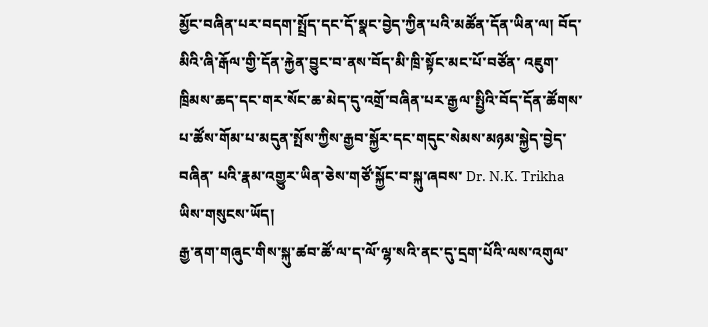མྱོང་བཞིན་པར་བདག་སྤྲོད་དང་དོ་སྣང་བྱེད་ཀྱིན་པའི་མཚོན་དོན་ཡིན་ལ། བོད་མིའི་ཞི་རྒོལ་གྱི་དོན་རྐྱེན་བྱུང་བ་ནས་བོད་མི་ཁྲི་སྟོང་མང་པོ་བཙོན་ འཇུག་ཁྲིམས་ཆད་དང་གར་སོང་ཆ་མེད་དུ་འགྲོ་བཞིན་པར་རྒྱལ་སྤྱིའི་བོད་དོན་ཚོགས་ པ་ཚོས་གོམ་པ་མདུན་སྤོས་ཀྱིས་རྒྱབ་སྐྱོར་དང་གདུང་སེམས་མཉམ་སྐྱེད་བྱེད་བཞིན་ པའི་རྣམ་འགྱུར་ཡིན་ཅེས་གཙོ་སྐྱོང་བ་སྐུ་ཞབས་ Dr. N.K. Trikha  ཡིས་གསུངས་ཡོད།
རྒྱ་ནག་གཞུང་གིས་སྐུ་ཚབ་ཚོ་ལ་ད་ལོ་ལྷ་སའི་ནང་དུ་དྲག་པོའི་ལས་འགུལ་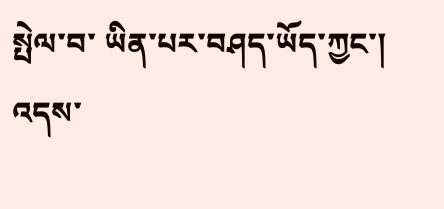སྤེལ་བ་ ཡིན་པར་བཤད་ཡོད་ཀྱང་།  འདས་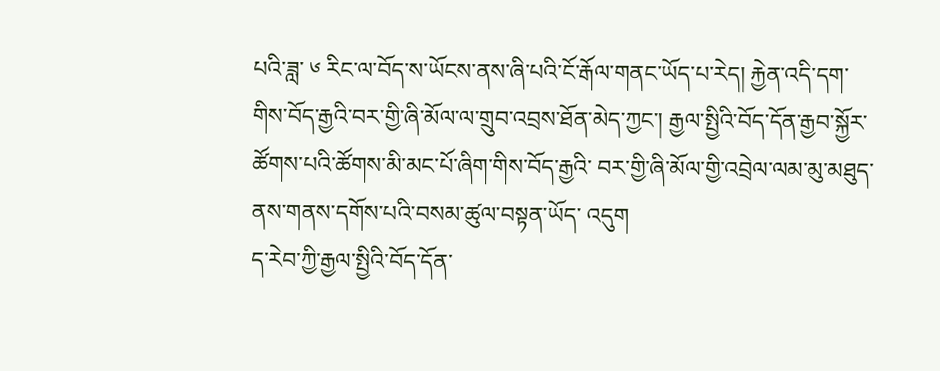པའི་ཟླ་ ༦ རིང་ལ་བོད་ས་ཡོངས་ནས་ཞི་པའི་ངོ་རྒོལ་གནང་ཡོད་པ་རེད། རྐྱེན་འདི་དག་གིས་བོད་རྒྱའི་བར་གྱི་ཞི་མོལ་ལ་གྲུབ་འབྲས་ཐོན་མེད་ཀྱང་། རྒྱལ་སྤྱིའི་བོད་དོན་རྒྱབ་སྐྱོར་ཚོགས་པའི་ཚོགས་མི་མང་པོ་ཞིག་གིས་བོད་རྒྱའི་ བར་གྱི་ཞི་མོལ་གྱི་འབྲེལ་ལམ་མུ་མཐུད་ནས་གནས་དགོས་པའི་བསམ་ཚུལ་བསྟན་ཡོད་ འདུག
ད་རེབ་ཀྱི་རྒྱལ་སྤྱིའི་བོད་དོན་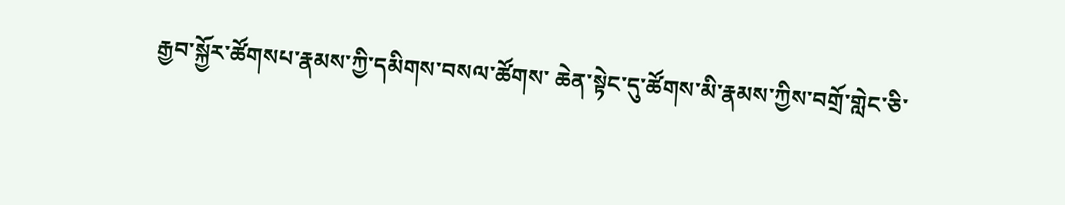རྒྱབ་སྐྱོར་ཚོགསཔ་རྣམས་ཀྱི་དམིགས་བསལ་ཚོགས་ ཆེན་སྟེང་དུ་ཚོགས་མི་རྣམས་ཀྱིས་བགྲོ་གླེང་ཅི་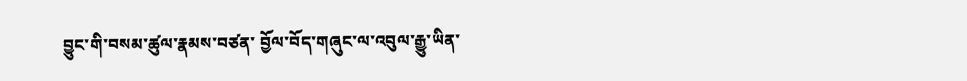བྱུང་གི་བསམ་ཚུལ་རྣམས་བཙན་ བྱོལ་བོད་གཞུང་ལ་འབུལ་རྒྱུ་ཡིན་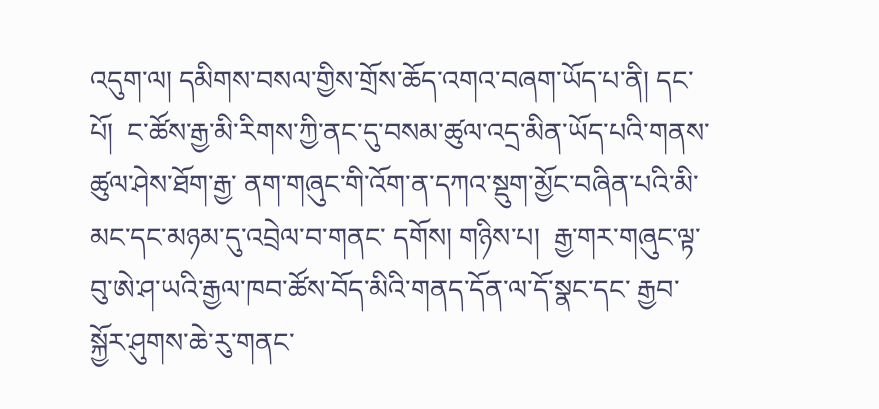འདུག་ལ། དམིགས་བསལ་གྱིས་གྲོས་ཆོད་འགའ་བཞག་ཡོད་པ་ནི། དང་པོ།  ང་ཚོས་རྒྱ་མི་རིགས་ཀྱི་ནང་དུ་བསམ་ཚུལ་འདྲ་མིན་ཡོད་པའི་གནས་ཚུལ་ཤེས་ཐོག་རྒྱ་ ནག་གཞུང་གི་འོག་ན་དཀའ་སྡུག་མྱོང་བཞིན་པའི་མི་མང་དང་མཉམ་དུ་འབྲེལ་བ་གནང་ དགོས། གཉིས་པ།  རྒྱ་གར་གཞུང་ལྟ་བུ་ཨེ་ཤ་ཡའི་རྒྱལ་ཁབ་ཚོས་བོད་མིའི་གནད་དོན་ལ་དོ་སྣང་དང་ རྒྱབ་སྐྱོར་ཤུགས་ཆེ་རུ་གནང་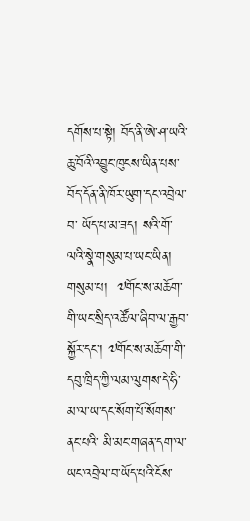དགོས་པ་སྟེ། བོད་ནི་ཨེ་ཤ་ཡའི་ཆུ་བོའི་འབྱུང་ཁུངས་ཡིན་པས་བོད་དོན་ནི་ཁོར་ཡུག་དང་འབྲེལ་བ་ ཡོད་པ་མ་ཟད། སའི་གོ་ལའི་སྣེ་གསུམ་པ་ཡང་ཡིན།  གསུམ་པ།  ༧གོང་ས་མཆོག་གི་ཡང་སྲིད་འཚོལ་ཞིབ་ལ་རྒྱབ་སྐྱོར་དང་། ༧གོང་ས་མཆོག་གི་དབུ་ཁྲིད་ཀྱི་ལམ་ལུགས་དེ་ཧི་མ་ལ་ཡ་དང་སོག་པོ་སོགས་ནང་པའི་ མི་མང་གཞན་དག་ལ་ཡང་འབྲེལ་བ་ཡོད་པའི་ངོས་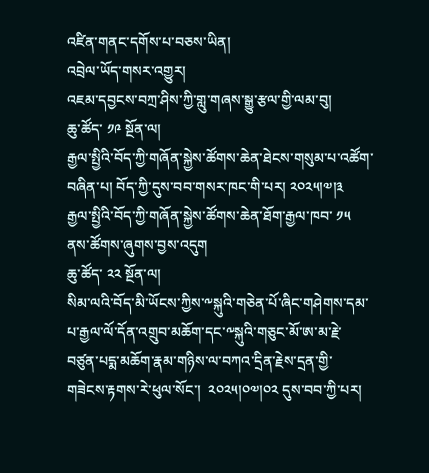འཛིན་གནང་དགོས་པ་བཅས་ཡིན།
འབྲེལ་ཡོད་གསར་འགྱུར།
འཇམ་དབྱངས་བཀྲ་ཤིས་ཀྱི་གླུ་གཞས་སྒྱུ་རྩལ་གྱི་ལམ་བུ།
ཆུ་ཚོད་ ༡༩ སྔོན་ལ།
རྒྱལ་སྤྱིའི་བོད་ཀྱི་གཞོན་སྐྱེས་ཚོགས་ཆེན་ཐེངས་གསུམ་པ་འཚོག་བཞིན་པ། བོད་ཀྱི་དུས་བབ་གསར་ཁང་གི་པར། ༢༠༢༥།༧།༣
རྒྱལ་སྤྱིའི་བོད་ཀྱི་གཞོན་སྐྱེས་ཚོགས་ཆེན་ཐོག་རྒྱལ་ཁབ་ ༡༥ ནས་ཚོགས་ཞུགས་བྱས་འདུག
ཆུ་ཚོད་ ༢༢ སྔོན་ལ།
སིམ་ལའི་བོད་མི་ཡོངས་ཀྱིས་༸སྐུའི་གཅེན་པོ་ཞིང་གཤེགས་དམ་པ་རྒྱལ་ལོ་དོན་འགྲུབ་མཆོག་དང་༸སྐུའི་གཅུང་མོ་ཨ་མ་རྗེ་བཙུན་པདྨ་མཆོག་རྣམ་གཉིས་ལ་བཀའ་དྲིན་རྗེས་དྲན་གྱི་གཟེངས་རྟགས་རེ་ཕུལ་སོང་།  ༢༠༢༥།༠༧།༠༢ དུས་བབ་ཀྱི་པར།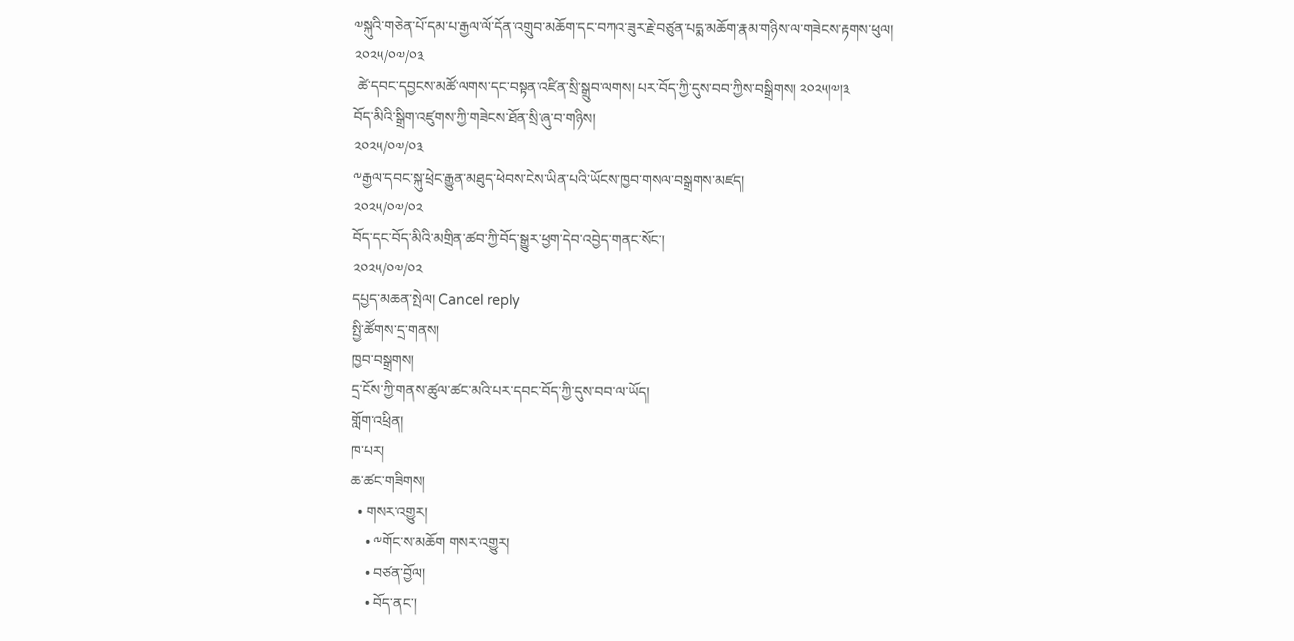༧སྐུའི་གཅེན་པོ་དམ་པ་རྒྱལ་ལོ་དོན་འགྲུབ་མཆོག་དང་བཀའ་ཟུར་རྗེ་བཙུན་པདྨ་མཆོག་རྣམ་གཉིས་ལ་གཟེངས་རྟགས་ཕུལ།
༢༠༢༥/༠༧/༠༣
 ཚེ་དབང་དབྱངས་མཚོ་ལགས་དང་བསྟན་འཛིན་སྲི་སྒྲུབ་ལགས། པར་བོད་ཀྱི་དུས་བབ་ཀྱིས་བསྒྲིགས། ༢༠༢༥།༧།༣
བོད་མིའི་སྒྲིག་འཛུགས་ཀྱི་གཟེངས་ཐོན་སྲི་ཞུ་བ་གཉིས།
༢༠༢༥/༠༧/༠༣
༸རྒྱལ་དབང་སྐུ་ཕྲེང་རྒྱུན་མཐུད་ཕེབས་ངེས་ཡིན་པའི་ཡོངས་ཁྱབ་གསལ་བསྒྲགས་མཛད།
༢༠༢༥/༠༧/༠༢
བོད་དང་བོད་མིའི་མགྲིན་ཚབ་ཀྱི་བོད་སྒྱུར་ཕྱག་དེབ་འབྱེད་གནང་སོང་།
༢༠༢༥/༠༧/༠༢
དཔྱད་མཆན་སྤེལ། Cancel reply
སྤྱི་ཚོགས་དྲ་གནས།
ཁྱབ་བསྒྲགས།
དྲ་ངོས་ཀྱི་གནས་ཚུལ་ཚང་མའི་པར་དབང་བོད་ཀྱི་དུས་བབ་ལ་ཡོད།
གློག་འཕྲིན།
ཁ་པར།
ཆ་ཚང་གཟིགས།
  • གསར་འགྱུར།
    • ༸གོང་ས་མཆོག གསར་འགྱུར།
    • བཙན་བྱོལ།
    • བོད་ནང་།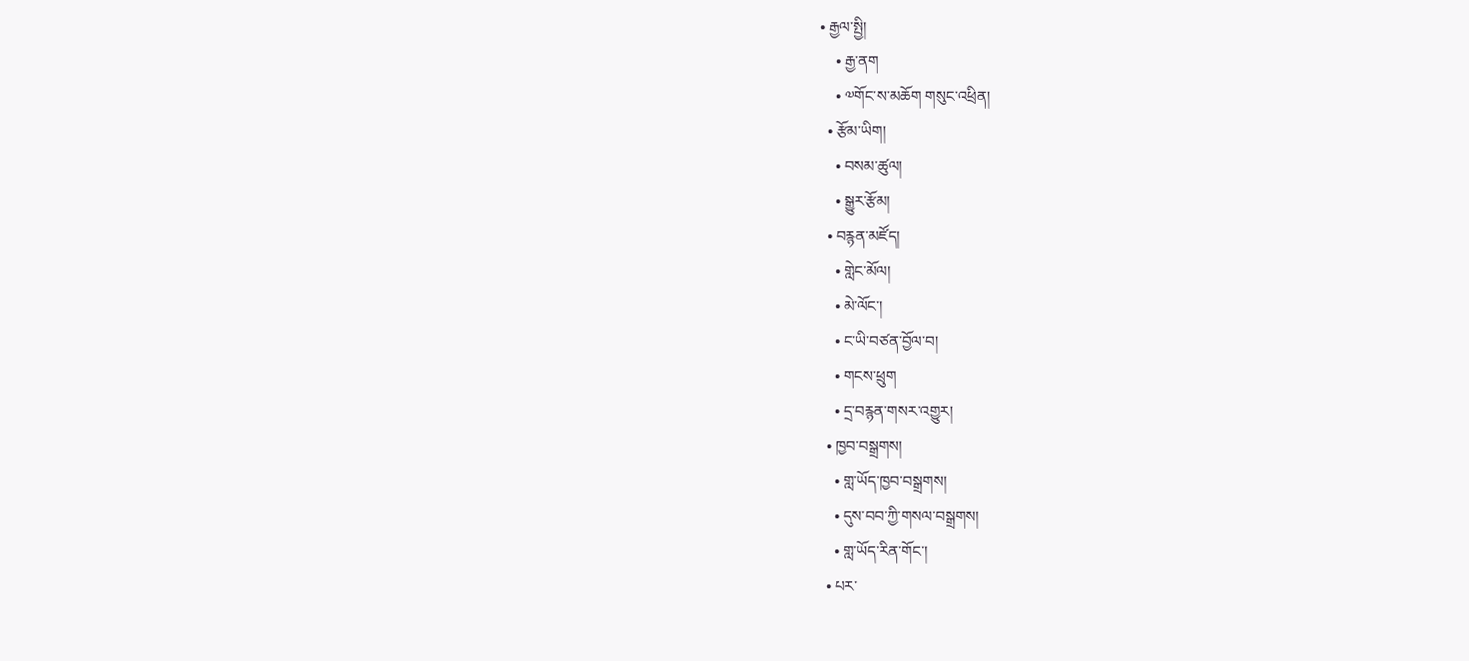• རྒྱལ་སྤྱི།
    • རྒྱ་ནག
    • ༧གོང་ས་མཆོག གསུང་འཕྲིན།
  • རྩོམ་ཡིག།
    • བསམ་ཚུལ།
    • སྒྱུར་རྩོམ།
  • བརྙན་མཛོད།
    • གླེང་མོལ།
    • མེ་ལོང་།
    • ང་ཡི་བཙན་བྱོལ་བ།
    • གངས་ཕྲུག
    • དྲ་བརྙན་གསར་འགྱུར།
  • ཁྱབ་བསྒྲགས།
    • གླ་ཡོད་ཁྱབ་བསྒྲགས།
    • དུས་བབ་ཀྱི་གསལ་བསྒྲགས།
    • གླ་ཡོད་རིན་གོང་།
  • པར་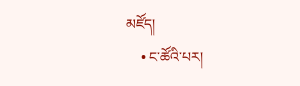མཛོད།
    • ང་ཚོའི་པར།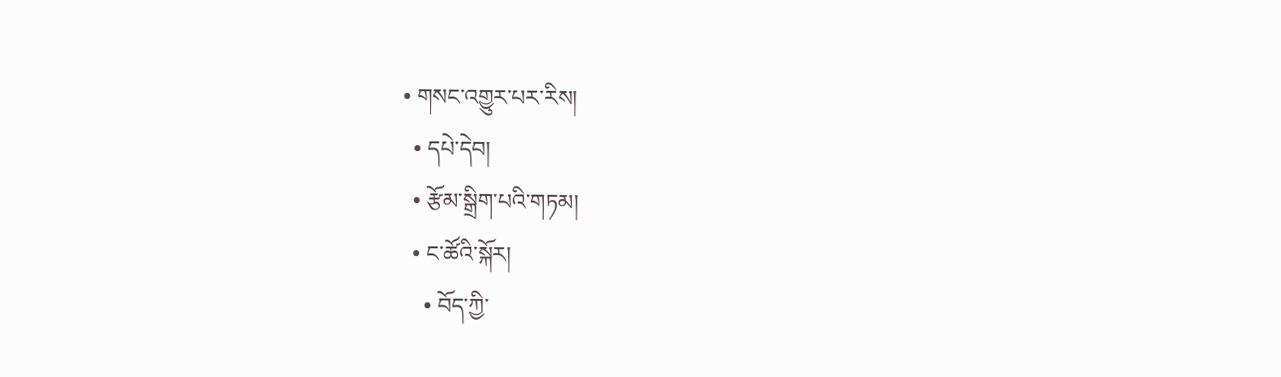• གསང་འགྱུར་པར་རིས།
  • དཔེ་དེབ།
  • རྩོམ་སྒྲིག་པའི་གཏམ།
  • ང་ཚོའི་སྐོར།
    • བོད་ཀྱི་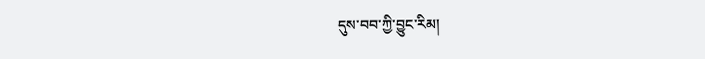དུས་བབ་ཀྱི་བྱུང་རིམ།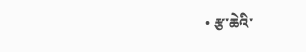• རྩ་ཆེའི་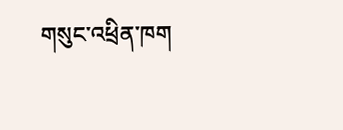གསུང་འཕྲིན་ཁག